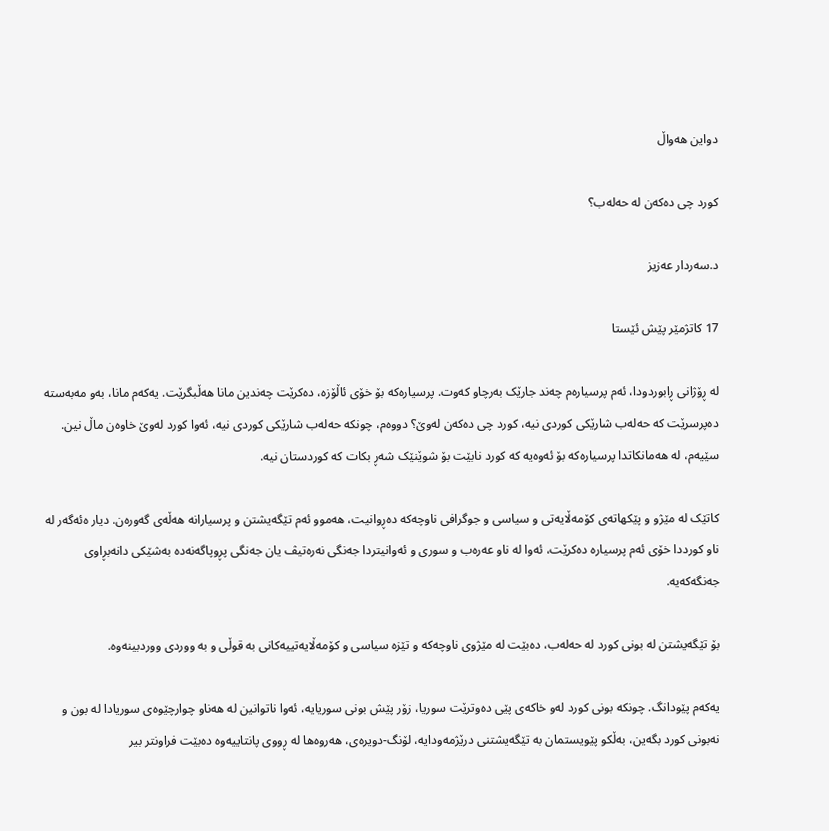دواین هەواڵ

کورد چی دەکەن لە حەلەب؟

د.سەردار عەزیز

17 کاتژمێر پێش ئێستا

لە ڕۆژانی ڕابوردودا، ئەم پرسیارەم چەند جارێک بەرچاو کەوت. پرسیارەکە بۆ خۆی ئاڵۆزە، دەکرێت چەندین مانا هەڵبگرێت. یەکەم مانا، بەو مەبەستە دەپرسرێت کە حەلەب شارێکی کوردی نیە، کورد چی دەکەن لەوێ؟ دووەم، چونکە حەلەب شارێکی کوردی نیە، ئەوا کورد لەوێ خاوەن ماڵ نین. سێیەم، لە هەمانکاتدا پرسیارەکە بۆ ئەوەیە کە کورد نابێت بۆ شوێنێک شەڕ بکات کە کوردستان نیە.

کاتێک لە مێژو و پێکهاتەی کۆمەڵایەتی و سیاسی و جوگرافی ناوچەکە دەڕوانیت، هەموو ئەم تێگەیشتن و پرسیارانە هەڵەی گەورەن. دیار ەئەگەر لە ناو کورددا خۆی ئەم پرسیارە دەکرێت، ئەوا لە ناو عەرەب و سوری و ئەوانیتردا جەنگی نەرەتیڤ یان جەنگی پڕوپاگەنەدە بەشێکی دانەبڕاوی جەنگەکەیە.

بۆ تێگەیشتن لە بونی کورد لە حەلەب، دەبێت لە مێژوی ناوچەکە و تێزە سیاسی و کۆمەڵایەتییەکانی بە قوڵی و بە ووردی ووردبینەوە.

یەکەم پێودانگ. چونکە بونی کورد لەو خاکەی پێی دەوترێت سوریا، زۆر پێش بونی سوریایە، ئەوا ناتوانین لە هەناو چوارچێوەی سوریادا لە بون و نەبونی کورد بگەین، بەڵکو پێویستمان بە تێگەیشتنی درێژمەودایە، لۆنگ-دویرەی، هەروەها لە ڕووی پانتاییەوە دەبێت فراونتر بیر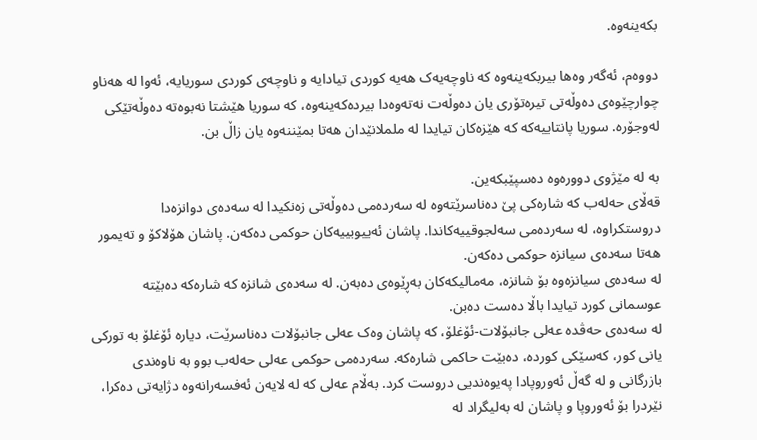بکەینەوە.

دووەم، ئەگەر وەها بیربکەینەوە کە ناوچەیەک هەیە کوردی تیادایە و ناوچەی کوردی سوریایە، ئەوا لە هەناو چوارچێوەی دەوڵەتی تیرەتۆری یان دەوڵەت نەتەوەدا بیردەکەینەوە، کە سوریا هێشتا نەبوەتە دەوڵەتێکی لەوجۆرە. سوریا پانتاییەکە کە هێزەکان تیایدا لە ململانێدان هەتا بمێننەوە یان زاڵ بن.

بە لە مێژوی دوورەوە دەسپێبکەین.
قەڵای حەلەب کە شارەکی پێ دەناسرێتەوە لە سەردەمی دەوڵەتی زەنکیدا لە سەدەی دوانزەدا دروستکراوە، لە سەردەمی سەلجوقییەکاندا. پاشان ئەییوبییەکان حوکمی دەکەن. پاشان هۆلاکۆ و تەیمور هەتا سەدەی سیانزە حوکمی دەکەن.
لە سەدەی سیانزەوە بۆ شانزە، مەمالیکەکان بەڕێوەی دەبەن. لە سەدەی شانزە کە شارەکە دەبێتە عوسمانی کورد تیایدا باڵا دەست دەبن.
لە سەدەی حەڤدە عەلی جانبۆلات-ئۆغلۆ، کە پاشان وەک عەلی جانبۆلات دەناسرێت، دیارە ئۆغلۆ بە تورکی یانی کور، کەسێکی کوردە، دەبێت حاکمی شارەکە. سەردەمی حوکمی عەلی حەلەب بوو بە ناوەندی بازرگانی و لە گەڵ ئەوروپادا پەیوەندیی دروست کرد. بەڵام عەلی کە لە لایەن ئەفسەرانەوە دژایەتی دەکرا، نێردرا بۆ ئەوروپا و پاشان لە بەلیگراد لە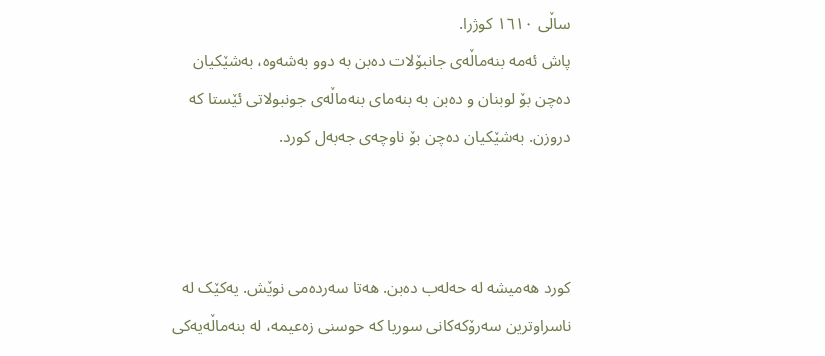ساڵی ١٦١٠ کوژرا.
پاش ئەمە بنەماڵەی جانبۆلات دەبن بە دوو بەشەوە، بەشێکیان دەچن بۆ لوبنان و دەبن بە بنەمای بنەماڵەی جونبولاتی ئێستا کە دروزن. بەشێکیان دەچن بۆ ناوچەی جەبەل کورد.



کورد هەمیشە لە حەلەب دەبن. هەتا سەردەمی نوێش. یەکێک لە ناسراوترین سەرۆکەکانی سوریا کە حوسنی زەعیمە، لە بنەماڵەیەکی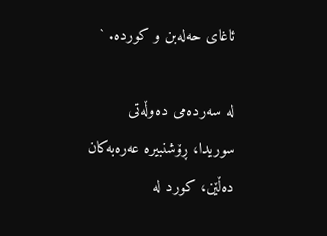ئاغای حەلەبن و کوردە. `

لە سەردەمی دەوڵەتی سوریدا، ڕۆشنبیرە عەرەبەکان دەڵێن، کورد لە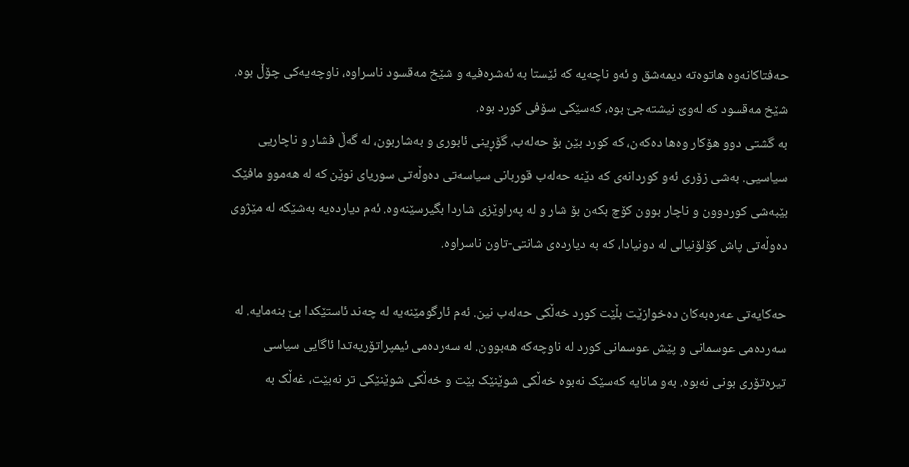حەفتاکانەوە هاتوەتە دیمەشق و ئەو ناچەیە کە ئێستا بە ئەشرەفیە و شێخ مەقسود ناسراوە، ناوچەیەکی چۆڵ بوە. شێخ مەقسود کە لەوێ نیشتەجێ بوە، کەسێکی سۆفی کورد بوە.
بە گشتی دوو هۆکار وەها دەکەن، کە کورد بێن بۆ حەلەب، گۆڕینی ئابوری و بەشاربون، لە گەڵ فشار و ناچاریی سیاسیی. بەشی زۆری ئەو کوردانەی کە دێنە حەلەب قوربانی سیاسەتی دەوڵەتی سوریای نوێن کە لە هەموو مافێک بێبەشی کوردوون و ناچار بوون کۆچ بکەن بۆ شار و لە پەراوێزی شاردا بگیرسێنەوە. ئەم دیاردەیە بەشێکە لە مێژوی دەوڵەتی پاش کۆلۆنیالی لە دونیادا، کە بە دیاردەی شانتی-تاون ناسراوە.

حەکایەتی عەرەبەکان دەخوازێت بڵێت کورد خەڵکی حەلەب نین. ئەم ئارگومێنەیە لە چەند ئاستێکدا بێ بنەمایە. لە سەردەمی عوسمانی و پێش عوسمانی کورد لە ناوچەکە هەبوون. لە سەردەمی ئیمپراتۆریەتدا ئاگایی سیاسی تیرەتۆری بونی نەبوە. بەو مانایە کەسێک نەبوە خەڵکی شوێنێک بێت و خەڵکی شوێنێکی تر نەبێت، غەڵک بە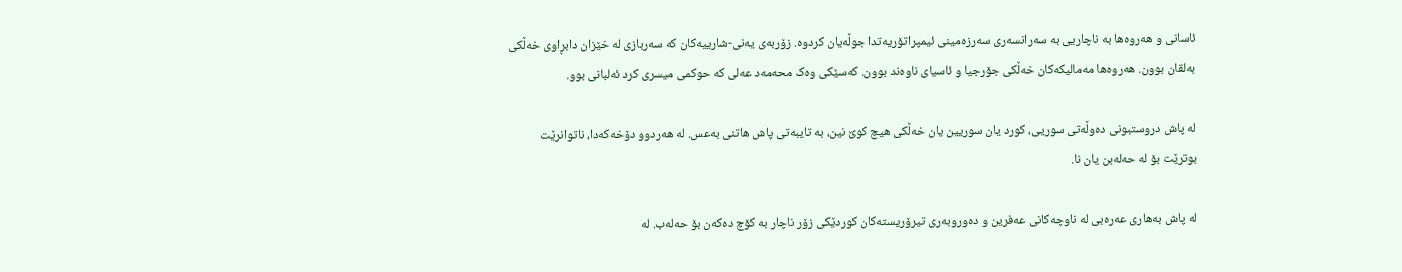ئاسانی و هەروەها بە ناچاریی بە سەرانسەری سەرزەمینی ئیمپراتۆریەتدا جوڵەیان کردوە. زۆربەی یەنی-شارییەکان کە سەربازی لە خێزان دابڕاوی خەڵکی بەلقان بوون. هەروەها مەمالیکەکان خەڵکی جۆرجیا و ئاسیای ناوەند بوون. کەسێکی وەک محەمەد عەلی کە حوکمی میسری کرد ئەلبانی بوو.

لە پاش دروستبونی دەوڵەتی سوریی، کورد یان سوریین یان خەڵکی هیچ کوێ نین، بە تایبەتی پاش هاتنی بەعس. لە هەردوو دۆخەکەدا، ناتوانرێت بوترێت بۆ لە حەلەبن یان نا.

لە پاش بەهاری عەرەبی لە ناوچەکانی عەفرین و دەوروبەری تیرۆریستەکان کوردێکی زۆر ناچار بە کۆچ دەکەن بۆ حەلەب. لە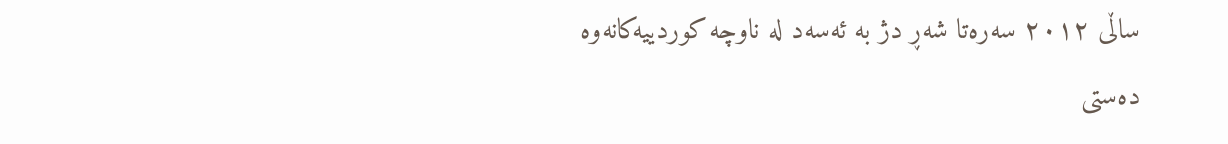ساڵی ٢٠١٢ سەرەتا شەڕ دژ بە ئەسەد لە ناوچە کوردییەکانەوە دەستی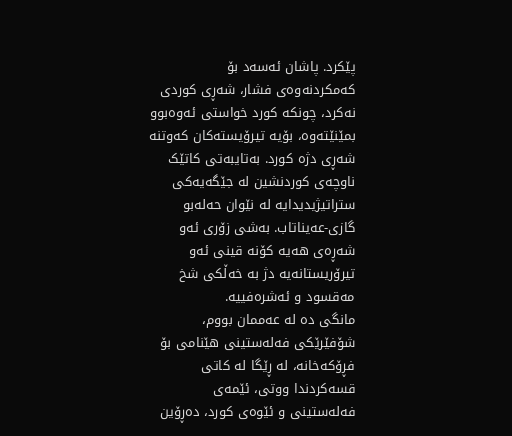پێکرد. پاشان ئەسەد بۆ کەمکردنەوەی فشار، شەڕی کوردی نەکرد، چونکە کورد خواستی ئەوەبوو بمێنێتەوە، بۆیە تیرۆیستەکان کەوتنە شەڕی دژە کورد. بەتایبەتی کاتێک ناوچەی کوردنشین لە جێگەیەکی ستراتیژیدیدایە لە نێوان حەلەبو گازی-عەیناتاب. بەشی زۆری ئەو شەڕەی هەیە کۆنە قینی ئەو تیرۆریستانەیە دژ بە خەڵکی شخ مەقسود و ئەشرەفییە.
مانگی دە لە عەممان بووم، شۆفێرێکی فەلەستینی هێنامی بۆ فڕۆکەخانە، لە ڕێگا لە کاتی قسەکردندا ووتی، ئێمەی فەلەستینی و ئێوەی کورد، دەڕۆین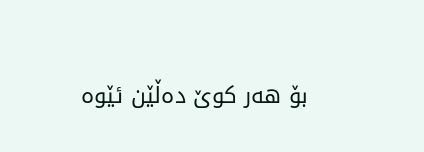بۆ هەر کوێ دەڵێن ئێوە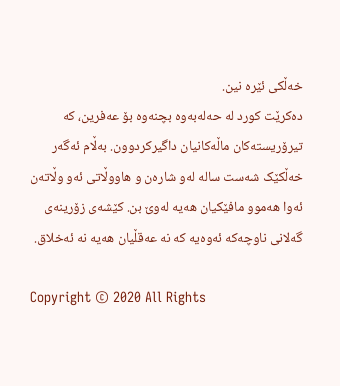خەڵکی ئێرە نین.
دەکرێت کورد لە حەلەبەوە بچنەوە بۆ عەفرین، کە تیرۆریستەکان ماڵەکانیان داگیرکردوون. بەڵام ئەگەر خەڵکێک شەست سالە لەو شارەن و هاووڵاتی ئەو وڵاتەن ئەوا هەموو مافێکیان هەیە لەوێ بن. کێشەی زۆرینەی گەلانی ناوچەکە ئەوەیە کە نە عەقڵیان هەیە نە ئەخلاق.

Copyright © 2020 All Rights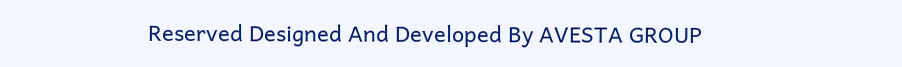Reserved Designed And Developed By AVESTA GROUP